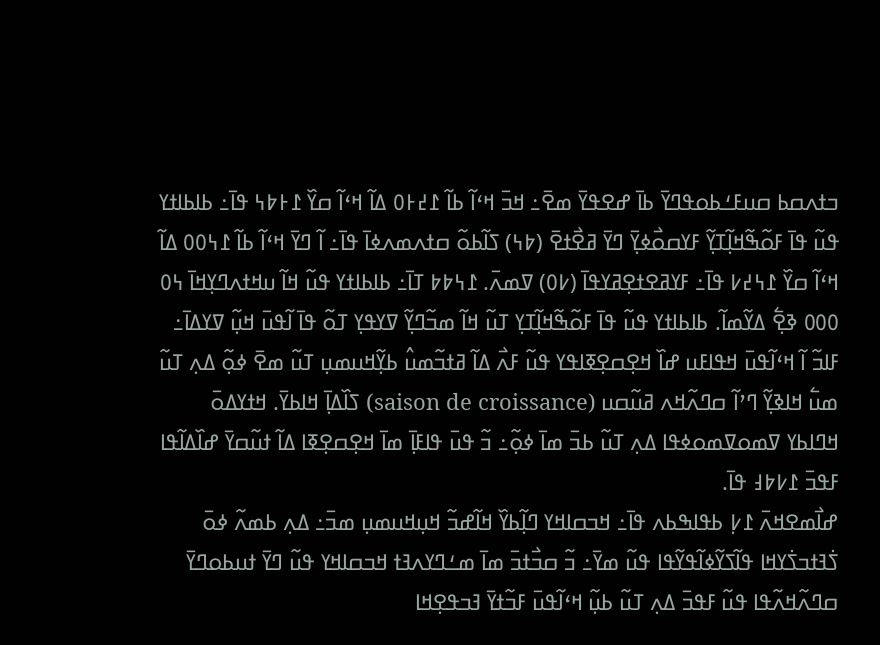ߏߙߍߛߕ ߛߎߓߑߕߋߟߣߌ߫ ߕߊ߫ ߝߐߟߌ߫ ߘߐ߫߸ ߞߏ߫ ߞߵߊ߬ ߕߊ߬ ߁߄߅߀ ߡߊ߬ ߞߵߊ߬ ߛߌ߰ ߁߅߈߆ ߟߊ߫߸ ߕߊߕߊߙߌ ߟߎ߬ ߟߊ߫ ߓߋ߬ߒ߬ߞߊ߲߬ߠߌ߲߬ ߓߌߛߋ߯ߦߌ߲߫ ߣߌ߫ ߥߐ߯ߙߐ߫ (߈߆) ߖߊ߬ߕߋ߬ ߛߙߍߘߍߦߊ߫ ߟߊ߫߸ ߊ߬ ߣߌ߫ ߞߵߊ߬ ߕߊ߬ ߁߆߀߀ ߡߊ߬ ߞߵߊ߬ ߛߌ߰ ߁߆߄߇ ߟߊ߫߸ ߓߌߥߐߙߐ߲ߥߌߟߊ߫ (߇߀) ߜߘߍ߫. ߁߆߈߈ ߠߊ߫߸ ߕߊߕߊߙߌ ߟߎ߬ ߞߊ߬ ߎߞߙߍߣߌ߲ߞߊ߫ ߆߀ ߀߀߀ ߢߐ߲߱ ߡߌ߬ߘߊ߬. ߕߊߕߊߙߌ ߟߎ߬ ߟߊ߫ ߓߋ߬ߒ߬ߞߊ߲߬ߠߌ߲ ߠߎ߬ ߞߊ߬ ߘߏ߬ߣߌ߲߬ ߜߌߟߌ߲ ߠߋ߬ ߟߊ߫ ߊ߬ߟߎ߫ ߞߎ߲߬ ߜߌߡߊ߫߸ ߓߊߏ߬ ߊ߬ ߞߵߊ߬ߟߎ߫ ߞߟߊߓߎ ߝߊ߰ ߞߐ߲ߛߐ߲ߧߊߟߌ ߟߎ߬ ߓߍ߯ ߡߊ߬ ߥߙߏ߬ߘߎ߮ ߕߌ߲߬ߞߎߘߎ߲ ߠߎ߬ ߘߐ߫ ߦߋ߲߬ ߡߍ߲ ߠߎ߬ ߘߎ߱ ߞߊߢߌ߲߬ ߣߴߊ߬ ߛߣߍ߬ߞߍ ߥߎ߬ߛߎ (saison de croissance) ߖߊ߰ߡߊ߲߫ ߞߊߕߌ߫. ߞߙߌߡߋ߫ ߞߣߊߕߌ ߜߘߋߜߘߋߦߟߊ ߡߍ߲ ߠߎ߬ ߕߏ߫ ߘߊ߫ ߦߋ߲߬߸ ߏ߬ ߟߎ߫ ߟߊߓߊ߲߫ ߘߊ߫ ߞߐ߲ߛߐ߲ߧߊ ߡߊ߬ ߙߎ߬ߛߌ߫ ߝߊ߰ߡߊ߬ߟߊ ߓߟߏ߫ ߁߇߈߃ ߟߊ߫.
ߝߊ߯ߘߐߞߍ߫ ߁߇߲ ߕߟߊߒߕߍ ߟߊ߫߸ ߞߏߛߊߞߌ ߣߊ߲߬ߕߌ߰ ߞߊ߬ߝߏ߬ ߞߎ߲ߞߎߘߎ߲ ߘߏ߫߸ ߡߍ߲ ߕߘߍ߬ ߦߋ߫ ߖ߭ߔߙߏߖ߭ߌߞߊ ߟߊ߬ߖߌ߬ߦߊ߬ߟߌ߬ߟߊ ߟߎ߬ ߘߌ߫߸ ߏ߬ ߛߏ߯ߙߏ߫ ߘߊ߫ ߘߑߣߌߍߔߙ ߞߏߛߊߞߌ ߟߎ߬ ߣߌ߫ ߙߎߕߋߣߌ߫ ߛߣߍ߬ߞߍ߬ߟߊ ߟߎ߬ ߓߟߏ߫ ߡߍ߲ ߠߎ߬ ߕߎ߲߬ ߞߵߊ߬ߟߎ߫ ߓߏ߬ߙߌ߫ ߔߏߟߐ߲ߞߊ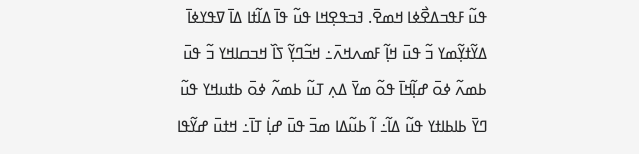ߟߎ߬ ߓߟߏߡߐ߯ߦߊ ߞߘߐ߫. ߔߏߟߐ߲ߞߊ ߟߎ߬ ߟߊ߫ ߡߊ߬ߙߊ ߡߊ߫ ߜߟߌߦߊ߫ ߡߌ߬ߙߌ߲߬ߘߌ ߏ߬ ߟߎ߫ ߞߊ߲߬ ߓߘߍߞߍ߫߸ ߞߏ߬ߣߌ߲߬ ߖߊ߰ ߞߏߛߊߞߌ ߏ߬ ߟߎ߫ ߕߘߍ߬ ߦߋ߫ ߝߊ߲߬ߞߊ߫ ߟߋ߬ ߘߌ߫ ߡߍ߲ ߠߎ߬ ߕߘߍ߬ ߦߋ߫ ߕߙߎߞߌ ߟߎ߬ ߣߌ߫ ߕߊߕߊߙߌ ߟߎ߬ ߡߊ߬߸ ߊ߬ ߕߎ߬ߡߊ ߘߏ߫ ߟߎ߫ ߝߊ߲߭ ߠߊ߫߸ ߞߙߎ߫ ߝߌ߬ߟߊ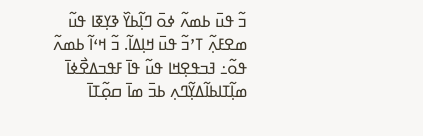ߏ߬ ߟߎ߫ ߕߘߍ߬ ߦߋ߫ ߣߊ߲߬ߕߌ߰ ߢߌ߲ߧߊ ߟߎ߬ ߘߐߓߍ߲߬ ߠߴߏ߬ ߟߎ߫ ߞߊ߲ߡߊ߬. ߏ߬ ߞߵߊ߬ ߕߘߍ߬ ߟߋ߬߸ ߔߏߟߐ߲ߞߊ ߟߎ߬ ߟߊ߫ ߓߟߏߡߐ߯ߦߊ߫ ߘߊ߲߬ߠߊߕߊ߬ߡߌ߲߬ߣߍ߲ ߕߏ߫ ߘߊ߫ ߛߋ߲߬ߠߊ߫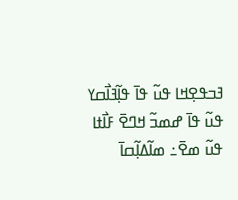ߔߏߟߐ߲ߞߊ ߟߎ߬ ߟߊ߫ ߟߊ߲߬ߔߊ߯ߛߌ ߟߎ߬ ߟߊ߫ ߝߘߏ߬ ߞߣߐ߫ ߓߊ߯ߙߊ ߟߎ߬ ߘߐ߫߸ ߘߊ߬ߡߊ߲߬ߛߊ߫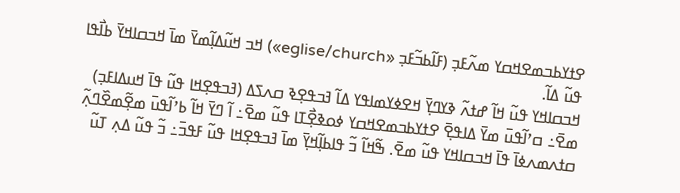ߐߙߌߕߏߘߐߞߛߌ ߘߍ߬ߓߏ߲ (ߓߊ߬ߕߏ߬ߓߏ߲ «eglise/church») ߞߏ ߞߎ߬ߡߊ߲߬ߘߌ߫ ߘߊ߫ ߞߏߛߊߞߌ߫ ߕߊ߯ߟߊ ߟߎ߬ ߡߊ߬.
ߞߏߛߊߞߌ ߟߎ߬ ߞߊ߬ ߝߙߍ߬ ߢߌߣߌ߲߫ ߞߐߦߌߘߊߟߌ ߡߊ߬ ߔߏߟߐ߲ߢ ߛߍߖߡ (ߔߏߟߐ߲ߞߊ ߟߎ߬ ߟߊ߫ ߞߎߡߊߓߏ߲) ߘߐ߫߸ ߛߴߊ߬ߟߎ߫ ߘߌ߫ ߡߊߟߐ߲߫ ߐߙߌߕߏߘߐߞߛߌ ߦߋߢߐ߲߯ߠߊ ߟߎ߬ ߘߐ߫߸ ߊ߬ ߣߌ߫ ߞߊ߬ ߕߴߊ߬ߟߎ߫ ߘߐ߲߬ߘߐ߰ߣߍ߲߬ ߛߙߍߘߍߦߊ߫ ߟߊ߫ ߞߏߛߊߞߌ ߟߎ߬ ߘߐ߫. ߒ߬ߞߊ߬ ߏ߬ ߟߊߕߊ߲߬ߞߌ߲߫ ߘߊ߫ ߔߏߟߐ߲ߞߊ ߟߎ߬ ߓߟߏ߫߸ ߏ߬ ߟߎ߬ ߡߍ߲ ߠߎ߬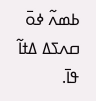ߕߘߍ߬ ߦߋ߫ ߛߍߖߡ ߡߙߊ߬ ߟߊ߫.